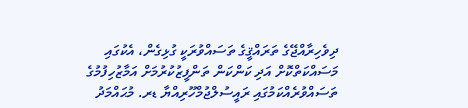ދިވެހިރާއްޖޭގެ ތަރައްޤީގެ ތަސައްވުރަކީ ގުޅިގެން، އެކުގައި މަސައްކަތްކޮށް އަދި ކަންކަން ތަންފީޒުކުރުމަށް އަމާޒުހިފުމުގެ ތަސައްވުރެއްކަމުގައި ރައީސުލްޖުމްހޫރިއްޔާ ޑރ. މުޙައްމަދު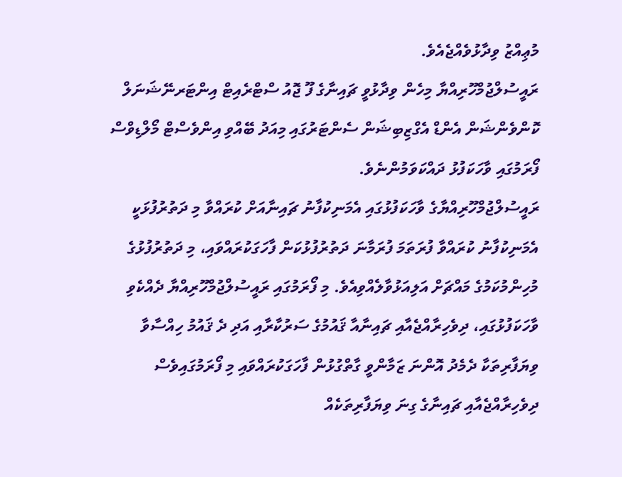މުޢިއްޒު ވިދާޅުވެއްޖެއެވެ.
ރައީސުލްޖުމްހޫރިއްޔާ މިހެން ވިދާޅުވީ ޗައިނާގެ ފޫ ޖޮއު ސްޓްރެއިޓް އިންޓަރނޭޝަނަލް ކޮންވެންޝަން އެންޑް އެގްޒިބިޝަން ސެންޓަރުގައި މިއަދު ބޭއްވި އިންވެސްޓް މޯލްޑިވްސް ފޯރަމުގައި ވާހަކަފުޅު ދައްކަވަމުންނެވެ.
ރައީސުލްޖުމްހޫރިއްޔާގެ ވާހަކަފުޅުގައި އެމަނިކުފާނު ޗައިނާއަށް ކުރައްވާ މި ދަތުރުފުޅަކީ އެމަނިކުފާނު ކުރައްވާ ފުރަތަމަ ފުރަމާނަ ދަތުރުފުޅުކަން ފާހަގަކުރައްވައި، މި ދަތުރުފުޅުގެ މުހިންމުކަމުގެ މައްޗަށް އަލިއަޅުވާލެއްވިއެވެ. މި ފޯރަމުގައި ރައީސުލްޖުމްހޫރިއްޔާ ދެއްކެވި ވާހަކަފުޅުގައި، ދިވެހިރާއްޖެއާއި ޗައިނާއާ ޤައުމުގެ ސަރުކާރާއި އަދި ދެ ޤައުމު ހިއްސާވާ ވިޔަފާރިތަކާ ދެމެދު އޮންނަ ޒަމާންވީ ގާތްގުޅުން ފާހަގަކުރައްވައި މި ފޯރަމުގައިވެސް ދިވެހިރާއްޖެއާއި ޗައިނާގެ ގިނަ ވިޔަފާރިތަކެއް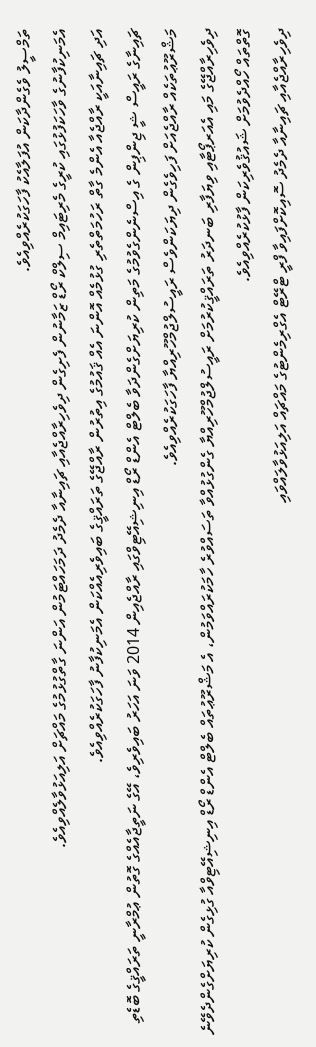ތަމްސީލު ވެގެންދާކަން އުފަލާއެކު ފާހަގަކުރެއްވިއެވެ.
އެމަނިކުފާނުގެ ވާހަކަފުޅުގައި ކުރީގެ މެރިޓައިމް ސިލްކް ރޯޑް ޒަމާނުން ފެށިގެން ދިވެހިރާއްޖެއާއި ޗައިނާއާ ދެމެދު ދަމަހައްޓަމުން އަންނަ ގާތްގުޅުމުގެ މައްޗަށް އަލިއަޅުވާލެއްވިއެވެ.
އަދި ޗައިނާއަކީ ރާއްޖެއާ އެންމެ ގާތް ރަހުމަތްތެރި ގުޅުމެއް އޮންނަ އެއް ޤައުމުގެ އިތުރުން ރާއްޖޭގެ ތަރައްޤީގެ ބައިވެރިއެއްކަން އެމަނިކުފާނު ފާހަގަކުރެއްވިއެވެ.
ޗައިނާގެ ރައީސް ޝީ ޖިންޕިން ގެ އިސްނެންގެވުމުގެ މަތިން ކުރިޔަށްގެންދަވާ ބެލްޓް އެންޑް ރޯޑް އިނިޝިއޭޓިވްގައި ރާއްޖެއިން 2014 ވަނަ އަހަރު ބައިވެރިވެ، އޭގެ ނަތީޖާއެއްގެ ގޮތުން ޢުމްރާނީ ތަރައްޤީގެ ބޮޑެތި މަޝްރޫޢުތަކެއް ރާއްޖެއަށް ފަހިވެގެން ދިޔަކަންވެސް ރައީސުލްޖުމްހޫރިއްޔާ ފާހަގަކުރެއްވިއެވެ.
ދިވެހިރާއްޖޭގެ މައި އެއަރޕޯޓާއި ވިޔަފާރި ބަނދަރު ތަރައްޤީކުރުމަށް ރައީސުލްޖުމްހޫރިއްޔާ ގެންގުޅުއްވާ ތަސައްވުރެ ހާމަކުރައްވަމުން، އެ މަޝްރޫޢުތައް ބެލްޓް އެންޑް ރޯޑް އިނިޝިއޭޓިވްއާ ގުޅިގެން ކުރިޔަށްގެންދެވޭނެ ގޮތްތައް ހޯއްދެވުމަށް ޝައުޤުވެރިކަން ފާޅުކުރެއްވިއެވެ.
ދިވެހިރާއްޖެއާއި ޗައިނާއާ ދެމެދު ސޮއިކޮށްފައިވާ ފްރީ ޓްރޭޓް އެގްރިމެންޓުގެ މައްޗައް އަލިއަޅުވާލައްވައި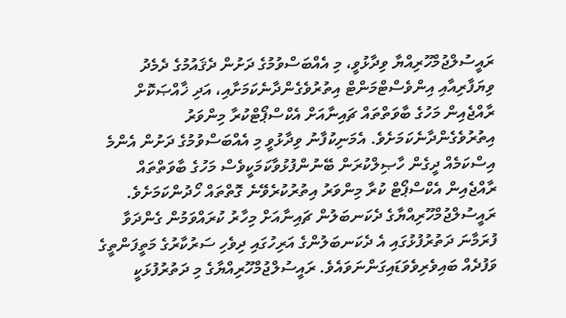ރައީސުލްޖުމްހޫރިއްޔާ ވިދާޅުވީ، މި އެއްބަސްވުމުގެ ދަށުން ދެޤައުމުގެ ދެމެދު ވިޔަފާރިއާއި އިންވެސްޓްމަންޓް އިތުރުވެގެންދާނެކަމަށާއި، އަދި ޚާއްޞަކޮށް ރާއްޖެއިން މަހުގެ ބާވަތްތައް ޗައިނާއަށް އެކްސްޕޯޓްކުރާ މިންވަރު އިތުރުވެގެންދާނެކަމަށެވެ. އެމަނިކުފާނު ވިދާޅުވީ މި އެއްބަސްވުމުގެ ދަށުން އެންމެ އިސްކަމެއް ދީގެން ހާޞިލްކުރަން ބޭނުންފުޅުވާކަމަކީވެސް މަހުގެ ބާވަތްތައް ރާއްޖެއިން އެކްސްޕޯޓް ކުރާ މިންވަރު އިތުރުކުރެވޭނެ ގޮތްތައް ހޯދުންކަމަށެވެ.
ރައީސުލްޖުމްހޫރިއްޔާގެ ދެކަނބަލުން ޗައިނާއަށް މިހާރު ކުރައްވަމުން ގެންދަވާ ފުރަމާނަ ދަތުރުފުޅުގައި އެ ދެކަނބަލުންގެ އަރިހުގައި ދިވެހި ސަރުކާރުގެ މަތީފަންތީގެ ވަފުދެއް ބައިވެރިވެވަޑައިގަންނަވައެވެ. ރައީސުލްޖުމްހޫރިއްޔާގެ މި ދަތުރުފުޅަކީ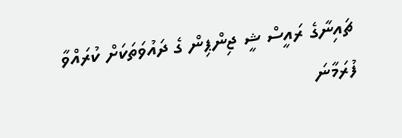ޗައިނާގެ ރައީސް ޝީ ޖިންޕިން ގެ ދައުވަތަކަށް ކުރައްވާ ފުރަމާނަ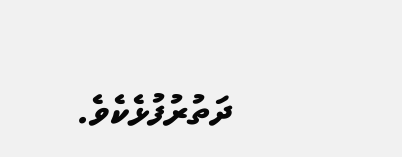ދަތުރުފުޅެކެވެ.